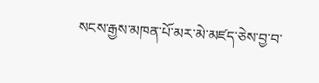སངས་རྒྱས་མཁན་པོ་མར་མེ་མཛད་ཅེས་བྱ་བ་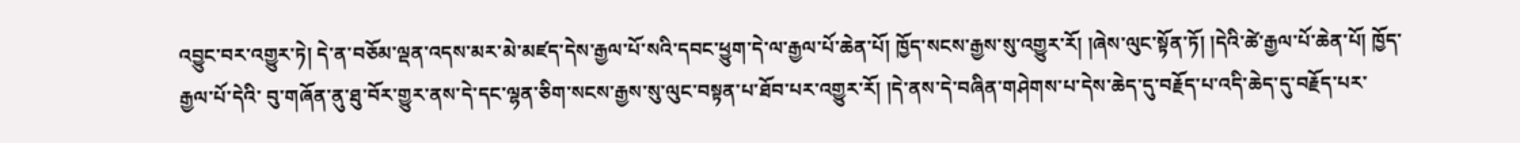འབྱུང་བར་འགྱུར་ཏེ། དེ་ན་བཅོམ་ལྡན་འདས་མར་མེ་མཛད་དེས་རྒྱལ་པོ་སའི་དབང་ཕྱུག་དེ་ལ་རྒྱལ་པོ་ཆེན་པོ། ཁྱོད་སངས་རྒྱས་སུ་འགྱུར་རོ། །ཞེས་ལུང་སྟོན་ཏོ། །དེའི་ཚེ་རྒྱལ་པོ་ཆེན་པོ། ཁྱོད་རྒྱལ་པོ་དེའི་ བུ་གཞོན་ནུ་ཐུ་བོར་གྱུར་ནས་དེ་དང་ལྷན་ཅིག་སངས་རྒྱས་སུ་ལུང་བསྟན་པ་ཐོབ་པར་འགྱུར་རོ། །དེ་ནས་དེ་བཞིན་གཤེགས་པ་དེས་ཆེད་དུ་བརྗོད་པ་འདི་ཆེད་དུ་བརྗོད་པར་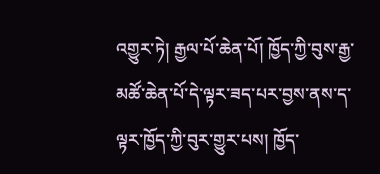འགྱུར་ཏེ། རྒྱལ་པོ་ཆེན་པོ། ཁྱོད་ཀྱི་བུས་རྒྱ་མཚོ་ཆེན་པོ་དེ་ལྟར་ཟད་པར་བྱས་ནས་ད་ལྟར་ཁྱོད་ཀྱི་བུར་གྱུར་པས། ཁྱོད་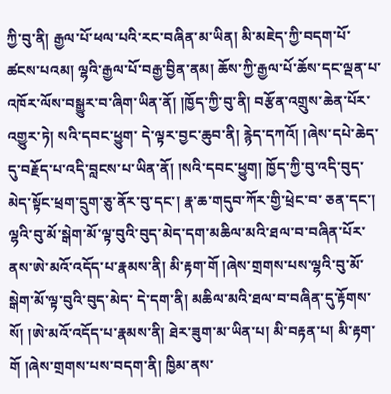ཀྱི་བུ་ནི། རྒྱལ་པོ་ཕལ་པའི་རང་བཞིན་མ་ཡིན། མི་མཇེད་ཀྱི་བདག་པོ་ ཚངས་པའམ། ལྷའི་རྒྱལ་པོ་བརྒྱ་བྱིན་ནམ། ཆོས་ཀྱི་རྒྱལ་པོ་ཆོས་དང་ལྡན་པ་འཁོར་ལོས་བསྒྱུར་བ་ཞིག་ཡིན་ནོ། །ཁྱོད་ཀྱི་བུ་ནི། བརྩོན་འགྲུས་ཆེན་པོར་འགྱུར་ཏེ། སའི་དབང་ཕྱུག་ དེ་ལྟར་བྱང་ཆུབ་ནི། རྙེད་དཀའོ། །ཞེས་དཔེ་ཆེད་དུ་བརྗོད་པ་འདི་བླངས་པ་ཡིན་ནོ། །སའི་དབང་ཕྱུག། ཁྱོད་ཀྱི་བུ་འདི་བུད་མེད་སྟོང་ཕྲག་དྲུག་ཅུ་ནོར་བུ་དང་། རྣ་ཆ་གདུབ་ཀོར་གྱི་ཕྲེང་བ་ ཅན་དང་། ལྷའི་བུ་མོ་སྒེག་མོ་ལྟ་བུའི་བུད་མེད་དག་མཆིལ་མའི་ཐལ་བ་བཞིན་པོར་ནས་ཨེ་མའོ་འདོད་པ་རྣམས་ནི། མི་རྟག་གོ །ཞེས་གྲགས་པས་ལྷའི་བུ་མོ་སྒེག་མོ་ལྟ་བུའི་བུད་མེད་ དེ་དག་ནི། མཆིལ་མའི་ཐལ་བ་བཞིན་དུ་རྟོགས་སོ། །ཨེ་མའོ་འདོད་པ་རྣམས་ནི། ཐེར་ཟུག་མ་ཡིན་པ། མི་བརྟན་པ། མི་རྟག་གོ །ཞེས་གྲགས་པས་བདག་ནི། ཁྱིམ་ནས་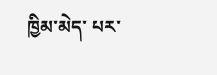ཁྱིམ་མེད་ པར་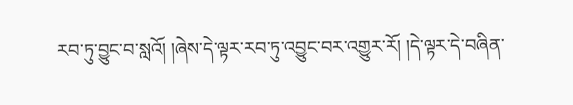རབ་ཏུ་བྱུང་བ་སླའོ། །ཞེས་དེ་ལྟར་རབ་ཏུ་འབྱུང་བར་འགྱུར་རོ། །དེ་ལྟར་དེ་བཞིན་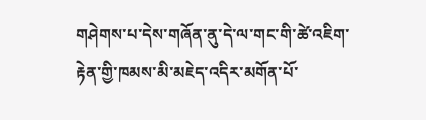གཤེགས་པ་དེས་གཞོན་ནུ་དེ་ལ་གང་གི་ཚེ་འཇིག་རྟེན་གྱི་ཁམས་མི་མཇེད་འདིར་མགོན་པོ་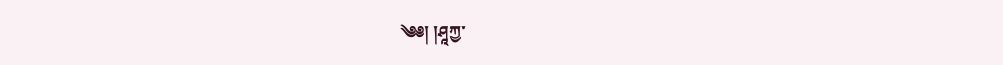༄༅། །ཤཱཀྱ་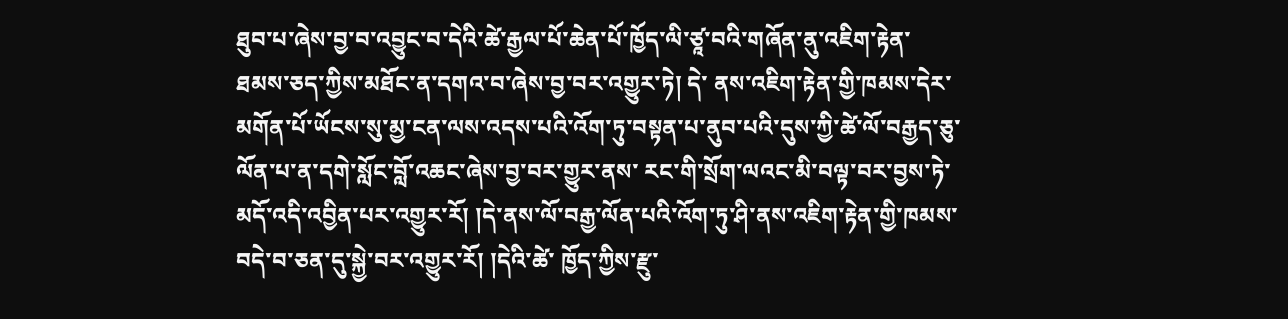ཐུབ་པ་ཞེས་བྱ་བ་འབྱུང་བ་དེའི་ཚེ་རྒྱལ་པོ་ཆེན་པོ་ཁྱོད་ལི་ཙཱ་བའི་གཞོན་ནུ་འཇིག་རྟེན་ཐམས་ཅད་ཀྱིས་མཐོང་ན་དགའ་བ་ཞེས་བྱ་བར་འགྱུར་ཏེ། དེ་ ནས་འཇིག་རྟེན་གྱི་ཁམས་དེར་མགོན་པོ་ཡོངས་སུ་མྱ་ངན་ལས་འདས་པའི་འོག་ཏུ་བསྟན་པ་ནུབ་པའི་དུས་ཀྱི་ཚེ་ལོ་བརྒྱད་ཅུ་ལོན་པ་ན་དགེ་སློང་བློ་འཆང་ཞེས་བྱ་བར་གྱུར་ནས་ རང་གི་སྲོག་ལའང་མི་བལྟ་བར་བྱས་ཏེ་མདོ་འདི་འབྱིན་པར་འགྱུར་རོ། །དེ་ནས་ལོ་བརྒྱ་ལོན་པའི་འོག་ཏུ་ཤི་ནས་འཇིག་རྟེན་གྱི་ཁམས་བདེ་བ་ཅན་དུ་སྐྱེ་བར་འགྱུར་རོ། །དེའི་ཚེ་ ཁྱོད་ཀྱིས་རྫུ་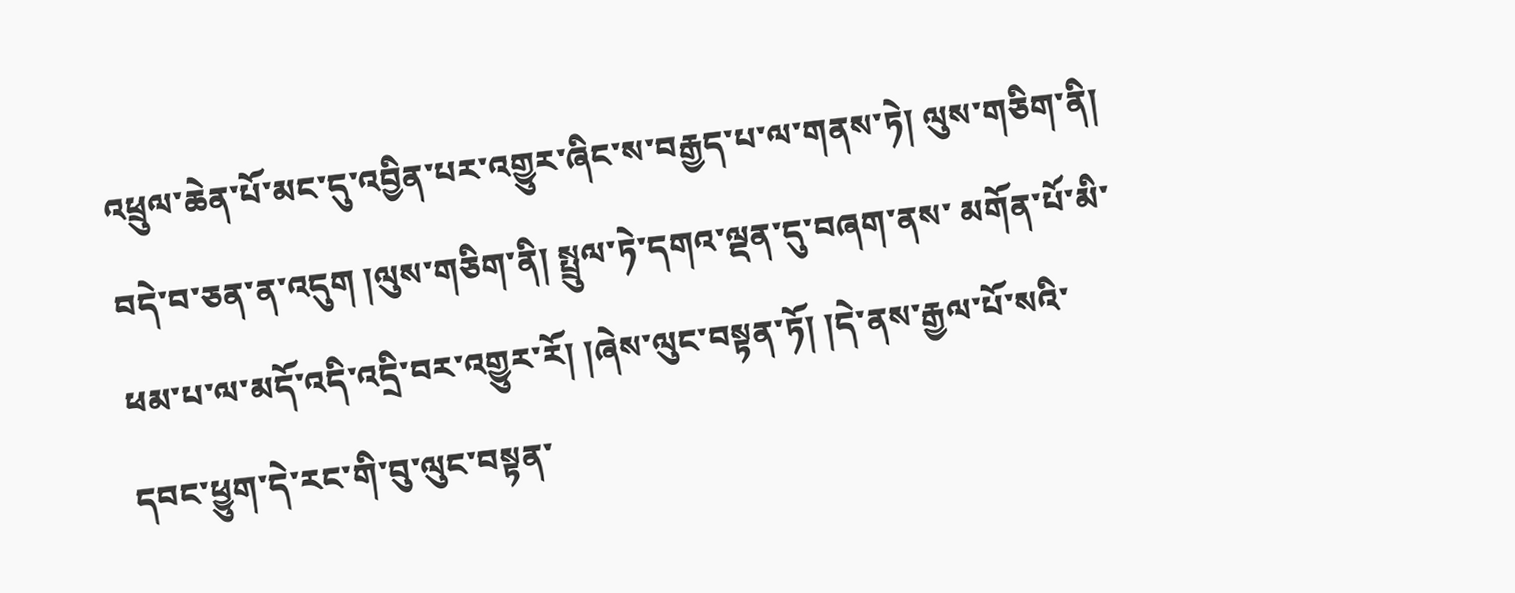འཕྲུལ་ཆེན་པོ་མང་དུ་འབྱིན་པར་འགྱུར་ཞིང་ས་བརྒྱད་པ་ལ་གནས་ཏེ། ལུས་གཅིག་ནི། བདེ་བ་ཅན་ན་འདུག །ལུས་གཅིག་ནི། སྤྲུལ་ཏེ་དགའ་ལྡན་དུ་བཞག་ནས་ མགོན་པོ་མི་ཕམ་པ་ལ་མདོ་འདི་འདྲི་བར་འགྱུར་རོ། །ཞེས་ལུང་བསྟན་ཏོ། །དེ་ནས་རྒྱལ་པོ་སའི་དབང་ཕྱུག་དེ་རང་གི་བུ་ལུང་བསྟན་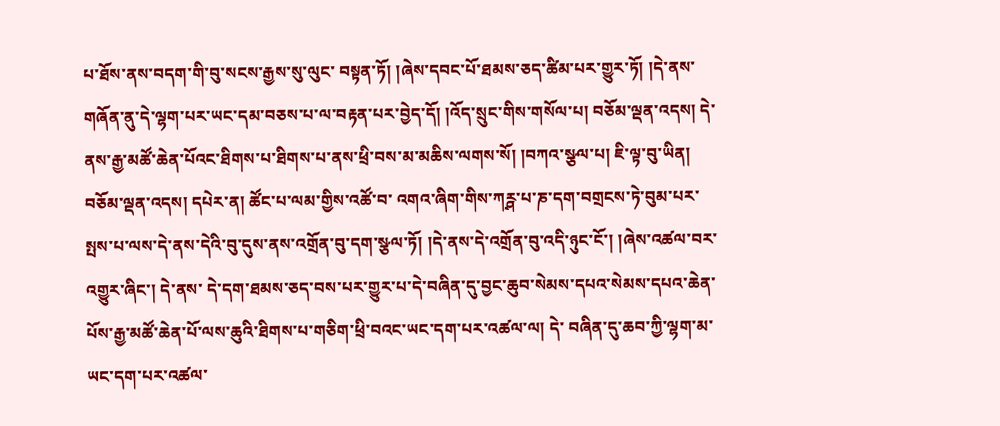པ་ཐོས་ནས་བདག་གི་བུ་སངས་རྒྱས་སུ་ལུང་ བསྟན་ཏོ། །ཞེས་དབང་པོ་ཐམས་ཅད་ཚིམ་པར་གྱུར་ཏོ། །དེ་ནས་གཞོན་ནུ་དེ་ལྷག་པར་ཡང་དམ་བཅས་པ་ལ་བརྟན་པར་བྱེད་དོ། །འོད་སྲུང་གིས་གསོལ་པ། བཅོམ་ལྡན་འདས། དེ་ ནས་རྒྱ་མཚོ་ཆེན་པོའང་ཐིགས་པ་ཐིགས་པ་ནས་ཕྲི་བས་མ་མཆིས་ལགས་སོ། །བཀའ་སྩལ་པ། ཇི་ལྟ་བུ་ཡིན། བཅོམ་ལྡན་འདས། དཔེར་ན། ཚོང་པ་ལམ་གྱིས་འཚོ་བ་ འགའ་ཞིག་གིས་ཀཪྴ་པ་ཎ་དག་བགྲངས་ཏེ་བུམ་པར་སྤས་པ་ལས་དེ་ནས་དེའི་བུ་དུས་ནས་འགྲོན་བུ་དག་སྩལ་ཏོ། །དེ་ནས་དེ་འགྲོན་བུ་འདི་ཉུང་ངོ་། །ཞེས་འཚལ་བར་འགྱུར་ཞིང་། དེ་ནས་ དེ་དག་ཐམས་ཅད་བས་པར་གྱུར་པ་དེ་བཞིན་དུ་བྱང་ཆུབ་སེམས་དཔའ་སེམས་དཔའ་ཆེན་པོས་རྒྱ་མཚོ་ཆེན་པོ་ལས་ཆུའི་ཐིགས་པ་གཅིག་ཕྲི་བའང་ཡང་དག་པར་འཚལ་ལ། དེ་ བཞིན་དུ་ཆབ་ཀྱི་ལྷག་མ་ཡང་དག་པར་འཚལ་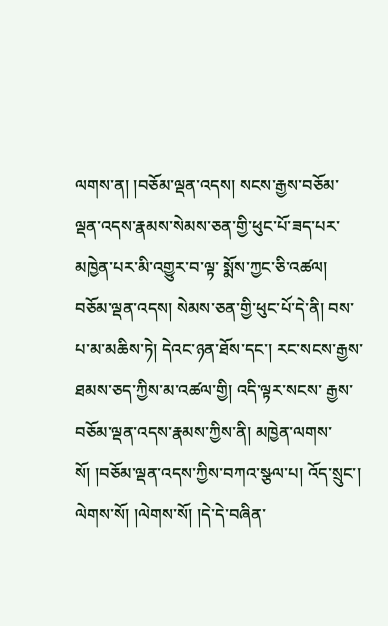ལགས་ན། །བཅོམ་ལྡན་འདས། སངས་རྒྱས་བཅོམ་ལྡན་འདས་རྣམས་སེམས་ཅན་གྱི་ཕུང་པོ་ཟད་པར་མཁྱེན་པར་མི་འགྱུར་བ་ལྟ་ སྨོས་ཀྱང་ཅི་འཚལ། བཅོམ་ལྡན་འདས། སེམས་ཅན་གྱི་ཕུང་པོ་དེ་ནི། བས་པ་མ་མཆིས་ཏེ། དེའང་ཉན་ཐོས་དང་། རང་སངས་རྒྱས་ཐམས་ཅད་ཀྱིས་མ་འཚལ་གྱི། འདི་ལྟར་སངས་ རྒྱས་བཅོམ་ལྡན་འདས་རྣམས་ཀྱིས་ནི། མཁྱེན་ལགས་སོ། །བཅོམ་ལྡན་འདས་ཀྱིས་བཀའ་སྩལ་པ། འོད་སྲུང་། ལེགས་སོ། །ལེགས་སོ། །དེ་དེ་བཞིན་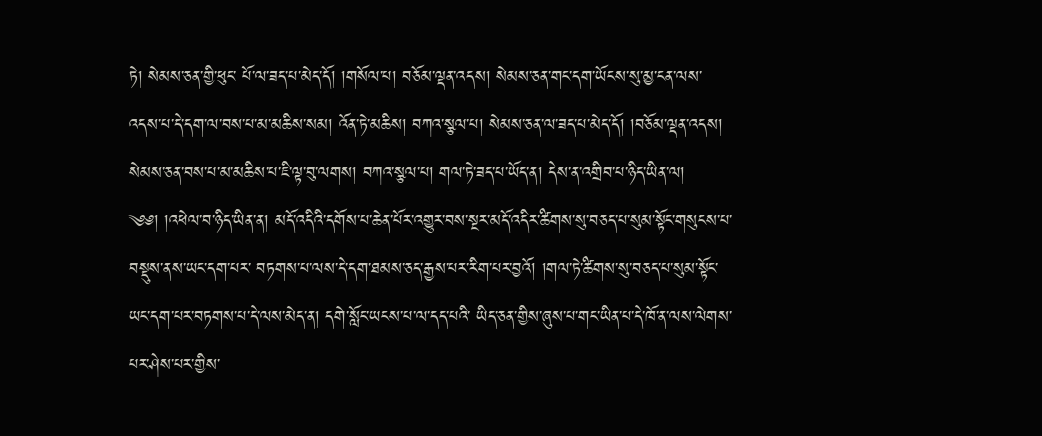ཏེ། སེམས་ཅན་གྱི་ཕུང་ པོ་ལ་ཟད་པ་མེད་དོ། །གསོལ་པ། བཅོམ་ལྡན་འདས། སེམས་ཅན་གང་དག་ཡོངས་སུ་མྱ་ངན་ལས་འདས་པ་དེ་དག་ལ་བས་པ་མ་མཆིས་སམ། འོན་ཏེ་མཆིས། བཀའ་སྩལ་པ། སེམས་ཅན་ལ་ཟད་པ་མེད་དོ། །བཅོམ་ལྡན་འདས། སེམས་ཅན་བས་པ་མ་མཆིས་པ་ཇི་ལྟ་བུ་ལགས། བཀའ་སྩལ་པ། གལ་ཏེ་ཟད་པ་ཡོད་ན། དེས་ན་འགྲིབ་པ་ཉིད་ཡིན་ལ། ༄༅། །འཕེལ་བ་ཉིད་ཡིན་ན། མདོ་འདིའི་དགོས་པ་ཆེན་པོར་འགྱུར་བས་སྔར་མདོ་འདིར་ཚིགས་སུ་བཅད་པ་སུམ་སྟོང་གསུངས་པ་བསྡུས་ནས་ཡང་དག་པར་ བཏགས་པ་ལས་དེ་དག་ཐམས་ཅད་རྒྱས་པར་རིག་པར་བྱའོ། །གལ་ཏེ་ཚིགས་སུ་བཅད་པ་སུམ་སྟོང་ཡང་དག་པར་བཏགས་པ་དེ་ལས་མེད་ན། དགེ་སློང་ཡངས་པ་ལ་དད་པའི་ ཡིད་ཅན་གྱིས་ཞུས་པ་གང་ཡིན་པ་དེ་ཁོ་ན་ལས་ལེགས་པར་ཤེས་པར་གྱིས་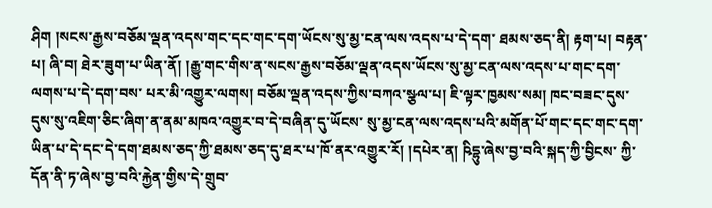ཤིག །སངས་རྒྱས་བཅོམ་ལྡན་འདས་གང་དང་གང་དག་ཡོངས་སུ་མྱ་ངན་ལས་འདས་པ་དེ་དག་ ཐམས་ཅད་ནི། རྟག་པ། བརྟན་པ། ཞི་བ། ཐེར་ཟུག་པ་ཡིན་ནོ། །རྒྱུ་གང་གིས་ན་སངས་རྒྱས་བཅོམ་ལྡན་འདས་ཡོངས་སུ་མྱ་ངན་ལས་འདས་པ་གང་དག་ལགས་པ་དེ་དག་བས་ པར་མི་འགྱུར་ལགས། བཅོམ་ལྡན་འདས་ཀྱིས་བཀའ་སྩལ་པ། ཇི་ལྟར་ཁྱམས་སམ། ཁང་བཟང་དུས་དུས་སུ་འཇིག་ཅིང་ཞིག་ན་ནམ་མཁའ་འགྱུར་བ་དེ་བཞིན་དུ་ཡོངས་ སུ་མྱ་ངན་ལས་འདས་པའི་མགོན་པོ་གང་དང་གང་དག་ཡིན་པ་དེ་དང་དེ་དག་ཐམས་ཅད་ཀྱི་ཐམས་ཅད་དུ་ཐར་པ་ཁོ་ནར་འགྱུར་རོ། །དཔེར་ན། ཥིདྷུ་ཞེས་བྱ་བའི་སྐད་ཀྱི་བྱིངས་ ཀྱི་དོན་ནི་ཏ་ཞེས་བྱ་བའི་རྐྱེན་གྱིས་དེ་གྲུབ་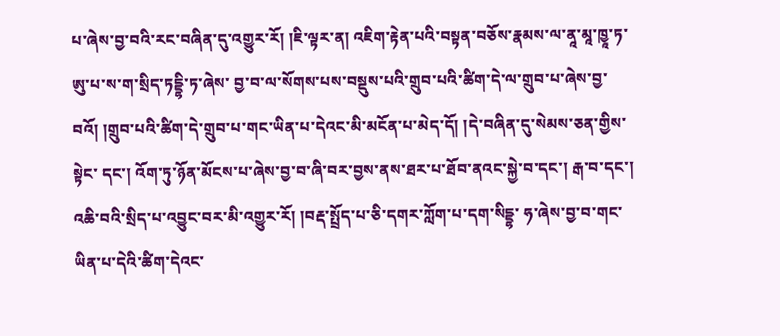པ་ཞེས་བྱ་བའི་རང་བཞིན་དུ་འགྱུར་རོ། །ཇི་ལྟར་ན། འཇིག་རྟེན་པའི་བསྟན་བཅོས་རྣམས་ལ་ནཱ་མཱ་ཁྱཱ་ཏ་ཨུ་པ་ས་ག་སྲིད་ཏདྡྷི་ཏ་ཞེས་ བྱ་བ་ལ་སོགས་པས་བསྡུས་པའི་གྲུབ་པའི་ཚིག་དེ་ལ་གྲུབ་པ་ཞེས་བྱ་བའོ། །གྲུབ་པའི་ཚིག་དེ་གྲུབ་པ་གང་ཡིན་པ་དེའང་མི་མངོན་པ་མེད་དོ། །དེ་བཞིན་དུ་སེམས་ཅན་གྱིས་སྟེང་ དང་། འོག་ཏུ་ཉོན་མོངས་པ་ཞེས་བྱ་བ་ཞི་བར་བྱས་ནས་ཐར་པ་ཐོབ་ནའང་སྐྱེ་བ་དང་། རྒ་བ་དང་། འཆི་བའི་སྲིད་པ་འབྱུང་བར་མི་འགྱུར་རོ། །བརྡ་སྤྲོད་པ་ཅི་དགར་ཀློག་པ་དག་སིདྡྷ་ ཧ་ཞེས་བྱ་བ་གང་ཡིན་པ་དེའི་ཚིག་དེའང་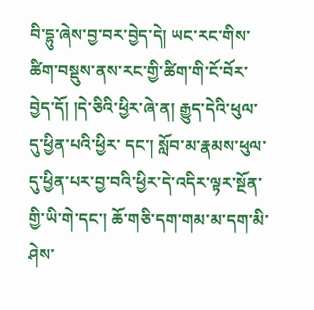བི་དྷུ་ཞེས་བྱ་བར་བྱེད་དེ། ཡང་རང་གིས་ཚིག་བསྡུས་ནས་རང་གྱི་ཚིག་གི་ངོ་བོར་བྱེད་དོ། །དེ་ཅིའི་ཕྱིར་ཞེ་ན། རྒྱུད་དེའི་ཕུལ་དུ་ཕྱིན་པའི་ཕྱིར་ དང་། སློབ་མ་རྣམས་ཕུལ་དུ་ཕྱིན་པར་བྱ་བའི་ཕྱིར་དེ་འདིར་ལྟར་སྔོན་གྱི་ཡི་གེ་དང་། ཆོ་གཅི་དག་གམ་མ་དག་མི་ཤེས་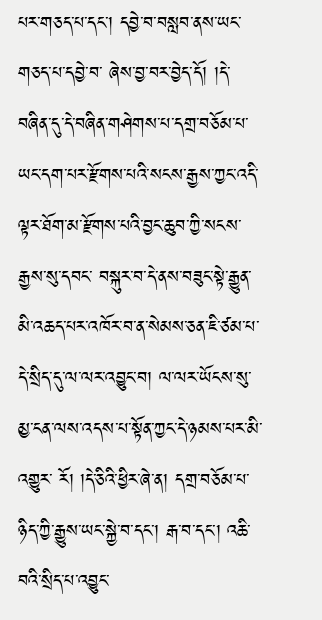པར་གཅད་པ་དང་། དབྱེ་བ་བསླབ་ནས་ཡང་གཅད་པ་དབྱེ་བ་ ཞེས་བྱ་བར་བྱེད་དོ། །དེ་བཞིན་དུ་དེ་བཞིན་གཤེགས་པ་དགྲ་བཅོམ་པ་ཡང་དག་པར་རྫོགས་པའི་སངས་རྒྱས་ཀྱང་འདི་ལྟར་ཐོག་མ་རྫོགས་པའི་བྱང་ཆུབ་ཀྱི་སངས་རྒྱས་སུ་དབང་ བསྐུར་བ་དེ་ནས་བཟུང་སྟེ་རྒྱུན་མི་འཆད་པར་འཁོར་བ་ན་སེམས་ཅན་ཇི་ཙམ་པ་དེ་སྲིད་དུ་ལ་ལར་འབྱུང་བ། ལ་ལར་ཡོངས་སུ་མྱ་ངན་ལས་འདས་པ་སྟོན་ཀྱང་དེ་ཉམས་པར་མི་འགྱུར་ རོ། །དེ་ཅིའི་ཕྱིར་ཞེ་ན། དགྲ་བཅོམ་པ་ཉིད་ཀྱི་རྒྱུས་ཡང་སྐྱེ་བ་དང་། རྒ་བ་དང་། འཆི་བའི་སྲིད་པ་འབྱུང་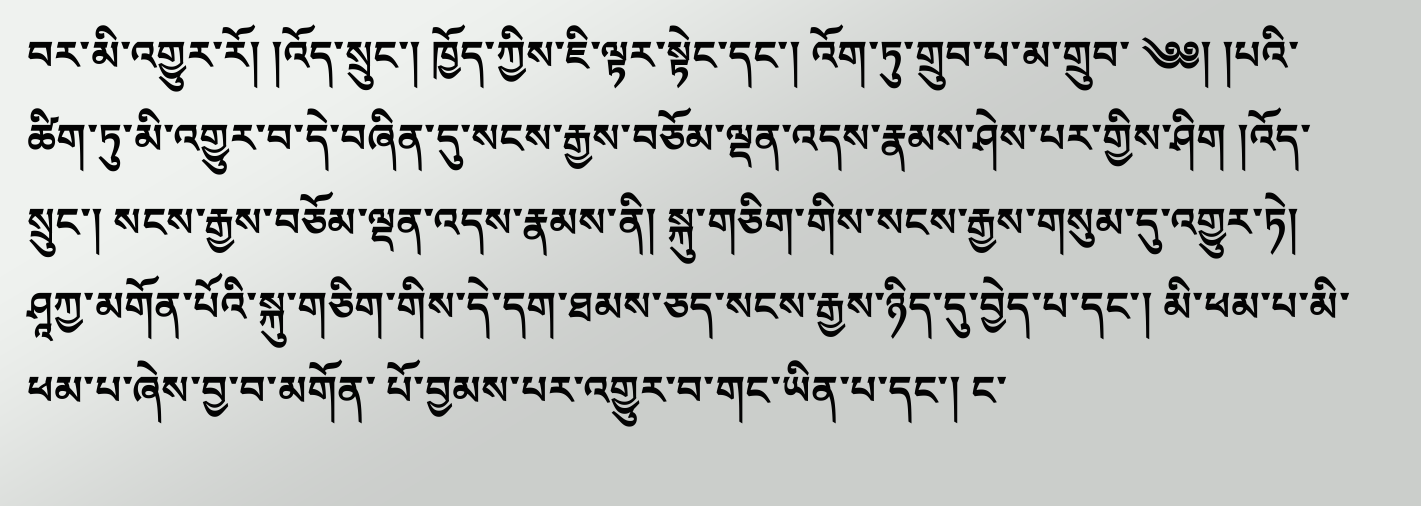བར་མི་འགྱུར་རོ། །འོད་སྲུང་། ཁྱོད་ཀྱིས་ཇི་ལྟར་སྟེང་དང་། འོག་ཏུ་གྲུབ་པ་མ་གྲུབ་ ༄༅། །པའི་ཚིག་ཏུ་མི་འགྱུར་བ་དེ་བཞིན་དུ་སངས་རྒྱས་བཅོམ་ལྡན་འདས་རྣམས་ཤེས་པར་གྱིས་ཤིག །འོད་སྲུང་། སངས་རྒྱས་བཅོམ་ལྡན་འདས་རྣམས་ནི། སྐུ་གཅིག་གིས་སངས་རྒྱས་གསུམ་དུ་འགྱུར་ཏེ། ཤཱཀྱ་མགོན་པོའི་སྐུ་གཅིག་གིས་དེ་དག་ཐམས་ཅད་སངས་རྒྱས་ཉིད་དུ་བྱེད་པ་དང་། མི་ཕམ་པ་མི་ཕམ་པ་ཞེས་བྱ་བ་མགོན་ པོ་བྱམས་པར་འགྱུར་བ་གང་ཡིན་པ་དང་། ང་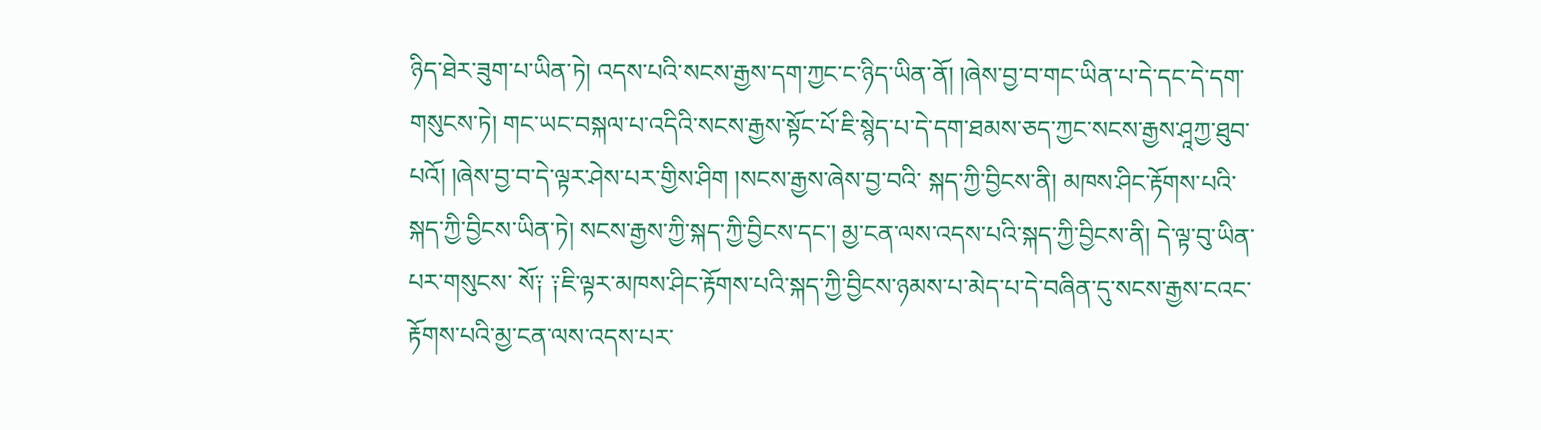ཉིད་ཐེར་ཟུག་པ་ཡིན་ཏེ། འདས་པའི་སངས་རྒྱས་དག་ཀྱང་ང་ཉིད་ཡིན་ནོ། །ཞེས་བྱ་བ་གང་ཡིན་པ་དེ་དང་དེ་དག་གསུངས་ཏེ། གང་ཡང་བསྐལ་པ་འདིའི་སངས་རྒྱས་སྟོང་པོ་ཇི་སྙེད་པ་དེ་དག་ཐམས་ཅད་ཀྱང་སངས་རྒྱས་ཤཱཀྱ་ཐུབ་པའོ། །ཞེས་བྱ་བ་དེ་ལྟར་ཤེས་པར་གྱིས་ཤིག །སངས་རྒྱས་ཞེས་བྱ་བའི་ སྐད་ཀྱི་བྱིངས་ནི། མཁས་ཤིང་རྟོགས་པའི་སྐད་ཀྱི་བྱིངས་ཡིན་ཏེ། སངས་རྒྱས་ཀྱི་སྐད་ཀྱི་བྱིངས་དང་། མྱ་ངན་ལས་འདས་པའི་སྐད་ཀྱི་བྱིངས་ནི། དེ་ལྟ་བུ་ཡིན་པར་གསུངས་ སོ༑ ༑ཇི་ལྟར་མཁས་ཤིང་རྟོགས་པའི་སྐད་ཀྱི་བྱིངས་ཉམས་པ་མེད་པ་དེ་བཞིན་དུ་སངས་རྒྱས་ངའང་རྟོགས་པའི་མྱ་ངན་ལས་འདས་པར་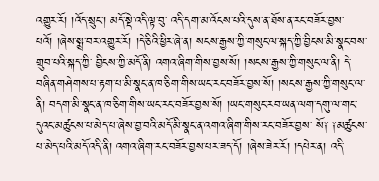འགྱུར་རོ། །འོད་སྲུང་། མདོ་སྡེ་འདི་ལྟ་བུ་ འདི་དག་མ་འོངས་པའི་དུས་ན་ཐོས་ན་རང་བཟོར་བྱས་པའོ། །ཞེས་སྨྲ་བར་འགྱུར་རོ། །དེ་ཅིའི་ཕྱིར་ཞེ་ན། སངས་རྒྱས་ཀྱི་གསུང་ལ་སྐད་ཀྱི་བྱིངས་མི་སྣང་བས་གྲུབ་པའི་སྐད་ཀྱི་ བྱིངས་ཀྱི་མདོ་ནི། འགའ་ཞིག་གིས་བྱས་སོ། །སངས་རྒྱས་ཀྱི་གསུང་ལ་ནི། དེ་བཞིན་གཤེགས་པ་རྟག་པ་མི་སྣང་ན་ཁ་ཅིག་གིས་ཡང་རང་བཟོར་བྱས་སོ། །སངས་རྒྱས་ཀྱི་གསུང་ལ་ནི། བདག་མི་སྣང་ན་ཁ་ཅིག་གིས་ཡང་རང་བཟོར་བྱས་སོ། །ཡང་གསུང་རབ་ཡན་ལག་དགུ་ལ་གང་དུའང་མཚུངས་པ་མེད་པ་ཞེས་བྱ་བའི་མདོ་མི་སྣང་ན་འགའ་ཞིག་གིས་རང་བཟོར་བྱས་ སོ༑ ༑མཚུངས་པ་མེད་པའི་མདོ་འདི་ནི། འགའ་ཞིག་རང་བཟོར་བྱས་པར་ཟད་དོ། །ཞེས་ཟེར་རོ། །དཔེར་ན། འདི་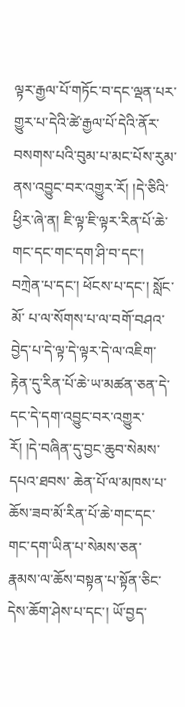ལྟར་རྒྱལ་པོ་གཏོང་བ་དང་ལྡན་པར་གྱུར་པ་དེའི་ཚེ་རྒྱལ་པོ་དེའི་ནོར་ བསགས་པའི་བུམ་པ་མང་པོས་རུམ་ནས་འབྱུང་བར་འགྱུར་རོ། །དེ་ཅིའི་ཕྱིར་ཞེ་ན། ཇི་ལྟ་ཇི་ལྟར་རིན་པོ་ཆེ་གང་དང་གང་དག་ཤི་བ་དང་། བཀྲེན་པ་དང་། ཕོངས་པ་དང་། སློང་མོ་ པ་ལ་སོགས་པ་ལ་བགོ་བཤའ་བྱེད་པ་དེ་ལྟ་དེ་ལྟར་དེ་ལ་འཇིག་རྟེན་དུ་རིན་པོ་ཆེ་ཡ་མཚན་ཅན་དེ་དང་དེ་དག་འབྱུང་བར་འགྱུར་རོ། །དེ་བཞིན་དུ་བྱང་ཆུབ་སེམས་དཔའ་ཐབས་ ཆེན་པོ་ལ་མཁས་པ་ཆོས་ཟབ་མོ་རིན་པོ་ཆེ་གང་དང་གང་དག་ཡིན་པ་སེམས་ཅན་རྣམས་ལ་ཆོས་བསྟན་པ་སྟོན་ཅིང་དེས་ཆོག་ཤེས་པ་དང་། ཡོ་བྱད་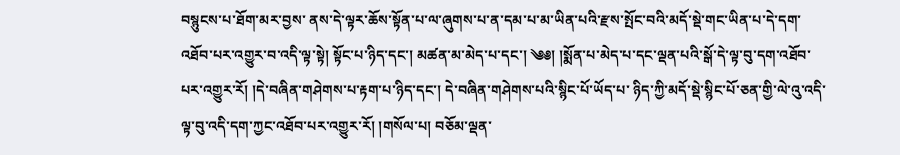བསྙུངས་པ་ཐོག་མར་བྱས་ ནས་དེ་ལྟར་ཆོས་སྟོན་པ་ལ་ཞུགས་པ་ན་དམ་པ་མ་ཡིན་པའི་རྫས་སྤོང་བའི་མདོ་སྡེ་གང་ཡིན་པ་དེ་དག་འཐོབ་པར་འགྱུར་བ་འདི་ལྟ་སྟེ། སྟོང་པ་ཉིད་དང་། མཚན་མ་མེད་པ་དང་། ༄༅། །སྨོན་པ་མེད་པ་དང་ལྡན་པའི་སྒོ་དེ་ལྟ་བུ་དག་འཐོབ་པར་འགྱུར་རོ། །དེ་བཞིན་གཤེགས་པ་རྟག་པ་ཉིད་དང་། དེ་བཞིན་གཤེགས་པའི་སྙིང་པོ་ཡོད་པ་ ཉིད་ཀྱི་མདོ་སྡེ་སྙིང་པོ་ཅན་གྱི་ལེ་འུ་འདི་ལྟ་བུ་འདི་དག་ཀྱང་འཐོབ་པར་འགྱུར་རོ། །གསོལ་པ། བཅོམ་ལྡན་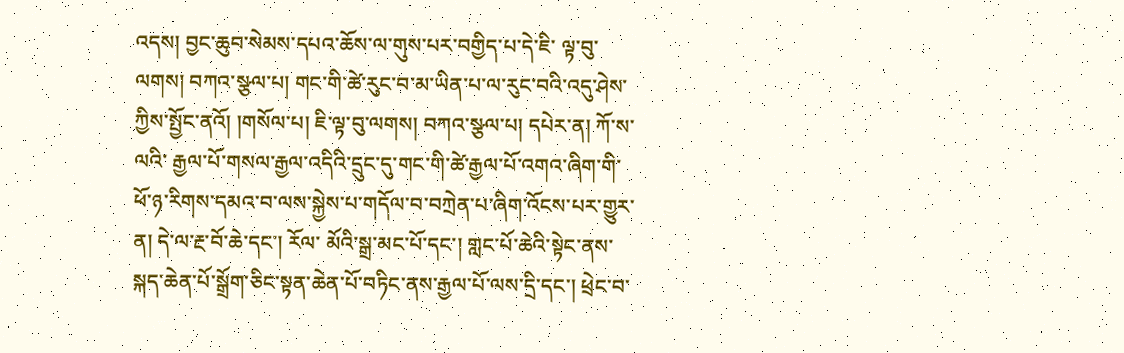འདས། བྱང་ཆུབ་སེམས་དཔའ་ཆོས་ལ་གུས་པར་བགྱིད་པ་དེ་ཇི་ ལྟ་བུ་ལགས། བཀའ་སྩལ་པ། གང་གི་ཚེ་རུང་བ་མ་ཡིན་པ་ལ་རུང་བའི་འདུ་ཤེས་ཀྱིས་སྤྱོང་ནའོ། །གསོལ་པ། ཇི་ལྟ་བུ་ལགས། བཀའ་སྩལ་པ། དཔེར་ན། ཀོ་ས་ལའི་ རྒྱལ་པོ་གསལ་རྒྱལ་འདིའི་དྲུང་དུ་གང་གི་ཚེ་རྒྱལ་པོ་འགའ་ཞིག་གི་ཕོ་ཉ་རིགས་དམའ་བ་ལས་སྐྱེས་པ་གདོལ་བ་བཀྲེན་པ་ཞིག་འོངས་པར་གྱུར་ན། དེ་ལ་རྔ་བོ་ཆེ་དང་། རོལ་ མོའི་སྒྲ་མང་པོ་དང་། གླང་པོ་ཆེའི་སྟེང་ནས་སྐད་ཆེན་པོ་སྒྲོག་ཅིང་སྟན་ཆེན་པོ་བཏིང་ནས་རྒྱལ་པོ་ལས་དྲི་དང་། ཕྲེང་བ་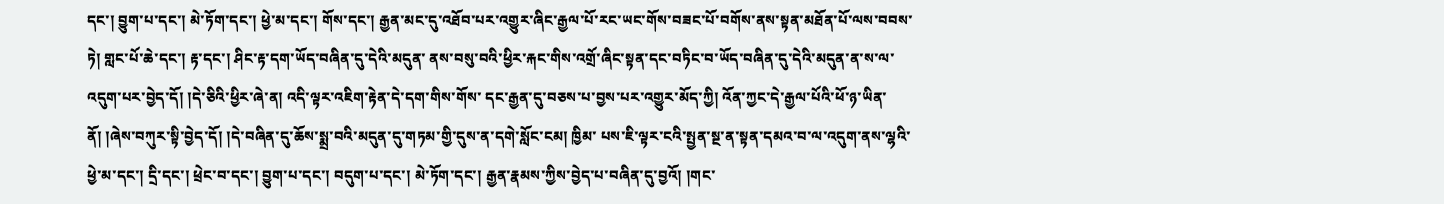དང་། བྱུག་པ་དང་། མེ་ཏོག་དང་། ཕྱེ་མ་དང་། གོས་དང་། རྒྱན་མང་དུ་འཐོབ་པར་འགྱུར་ཞིང་རྒྱལ་པོ་རང་ཡང་གོས་བཟང་པོ་བགོས་ནས་སྟན་མཐོན་པོ་ལས་བབས་ཏེ། གླང་པོ་ཆེ་དང་། རྟ་དང་། ཤིང་རྟ་དག་ཡོད་བཞིན་དུ་དེའི་མདུན་ ནས་བསུ་བའི་ཕྱིར་རྐང་གིས་འགྲོ་ཞིང་སྟན་དང་བཏིང་བ་ཡོད་བཞིན་དུ་དེའི་མདུན་ན་ས་ལ་འདུག་པར་བྱེད་དོ། །དེ་ཅིའི་ཕྱིར་ཞེ་ན། འདི་ལྟར་འཇིག་རྟེན་དེ་དག་གིས་གོས་ དང་རྒྱན་དུ་བཅས་པ་བྱས་པར་འགྱུར་མོད་ཀྱི། འོན་ཀྱང་དེ་རྒྱལ་པོའི་ཕོ་ཉ་ཡིན་ནོ། །ཞེས་བཀུར་སྟི་བྱེད་དོ། །དེ་བཞིན་དུ་ཆོས་སྨྲ་བའི་མདུན་དུ་གཏམ་གྱི་དུས་ན་དགེ་སློང་ངམ། ཁྱིམ་ པས་ཇི་ལྟར་ངའི་སྤྱན་སྔ་ན་སྟན་དམའ་བ་ལ་འདུག་ནས་ལྷའི་ཕྱེ་མ་དང་། དྲི་དང་། ཕྲེང་བ་དང་། བྱུག་པ་དང་། བདུག་པ་དང་། མེ་ཏོག་དང་། རྒྱན་རྣམས་ཀྱིས་བྱེད་པ་བཞིན་དུ་བྱའོ། །གང་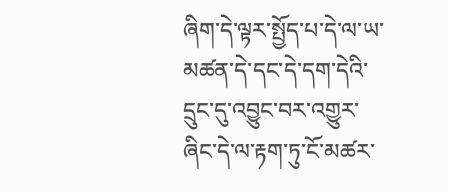ཞིག་དེ་ལྟར་སྤྱོད་པ་དེ་ལ་ཡ་མཚན་དེ་དང་དེ་དག་དེའི་དྲུང་དུ་འབྱུང་བར་འགྱུར་ཞིང་དེ་ལ་རྟག་ཏུ་ངོ་མཚར་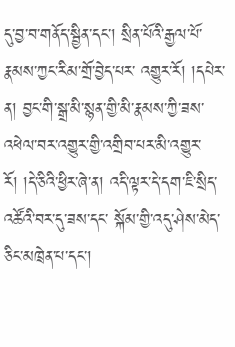དུ་བྱ་བ་གནོད་སྦྱིན་དང་། སྲིན་པོའི་རྒྱལ་པོ་རྣམས་ཀྱང་རིམ་གྲོ་བྱེད་པར་ འགྱུར་རོ། །དཔེར་ན། བྱང་གི་སྒྲ་མི་སྙན་གྱི་མི་རྣམས་ཀྱི་ཟས་འཕེལ་བར་འགྱུར་གྱི་འགྲིབ་པར་མི་འགྱུར་རོ། །དེ་ཅིའི་ཕྱིར་ཞེ་ན། འདི་ལྟར་དེ་དག་ཇི་སྲིད་འཚོའི་བར་དུ་ཟས་དང་ སྐོམ་གྱི་འདུ་ཤེས་མེད་ཅིང་མཁྲེན་པ་དང་།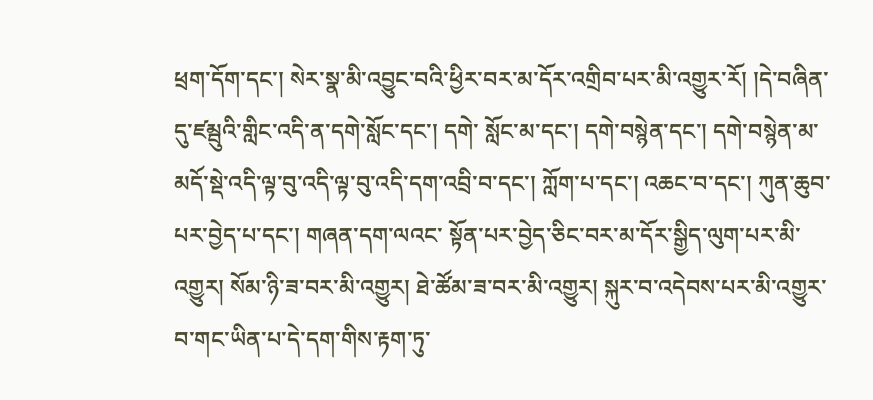ཕྲག་དོག་དང་། སེར་སྣ་མི་འབྱུང་བའི་ཕྱིར་བར་མ་དོར་འགྲིབ་པར་མི་འགྱུར་རོ། །དེ་བཞིན་དུ་ཛམྦུའི་གླིང་འདི་ན་དགེ་སློང་དང་། དགེ་ སློང་མ་དང་། དགེ་བསྙེན་དང་། དགེ་བསྙེན་མ་མདོ་སྡེ་འདི་ལྟ་བུ་འདི་ལྟ་བུ་འདི་དག་འབྲི་བ་དང་། ཀློག་པ་དང་། འཆང་བ་དང་། ཀུན་ཆུབ་པར་བྱེད་པ་དང་། གཞན་དག་ལའང་ སྟོན་པར་བྱེད་ཅིང་བར་མ་དོར་སྒྱིད་ལུག་པར་མི་འགྱུར། སོམ་ཉི་ཟ་བར་མི་འགྱུར། ཐེ་ཚོམ་ཟ་བར་མི་འགྱུར། སྐུར་བ་འདེབས་པར་མི་འགྱུར་བ་གང་ཡིན་པ་དེ་དག་གིས་རྟག་ཏུ་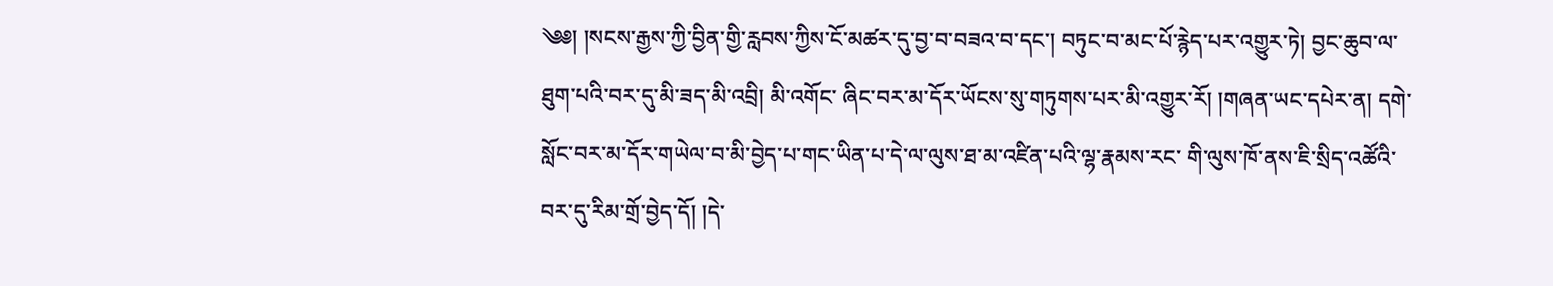༄༅། །སངས་རྒྱས་ཀྱི་བྱིན་གྱི་རླབས་ཀྱིས་ངོ་མཚར་དུ་བྱ་བ་བཟའ་བ་དང་། བཏུང་བ་མང་པོ་རྙེད་པར་འགྱུར་ཏེ། བྱང་ཆུབ་ལ་ཐུག་པའི་བར་དུ་མི་ཟད་མི་འབྲི། མི་འགོང་ ཞིང་བར་མ་དོར་ཡོངས་སུ་གཏུགས་པར་མི་འགྱུར་རོ། །གཞན་ཡང་དཔེར་ན། དགེ་སློང་བར་མ་དོར་གཡེལ་བ་མི་བྱེད་པ་གང་ཡིན་པ་དེ་ལ་ལུས་ཐ་མ་འཛིན་པའི་ལྷ་རྣམས་རང་ གི་ལུས་ཁོ་ནས་ཇི་སྲིད་འཚོའི་བར་དུ་རིམ་གྲོ་བྱེད་དོ། །དེ་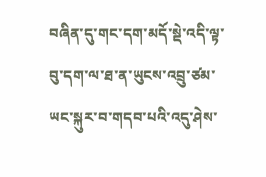བཞིན་དུ་གང་དག་མདོ་སྡེ་འདི་ལྟ་བུ་དག་ལ་ཐ་ན་ཡུངས་འབྲུ་ཙམ་ཡང་སྐུར་བ་གདབ་པའི་འདུ་ཤེས་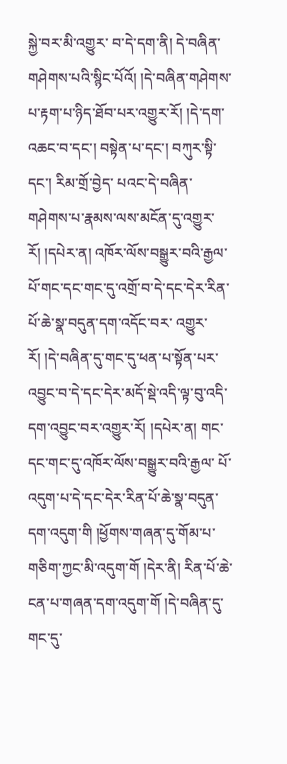སྐྱེ་བར་མི་འགྱུར་ བ་དེ་དག་ནི། དེ་བཞིན་གཤེགས་པའི་སྙིང་པོའོ། །དེ་བཞིན་གཤེགས་པ་རྟག་པ་ཉིད་ཐོབ་པར་འགྱུར་རོ། །དེ་དག་འཆང་བ་དང་། བསྟེན་པ་དང་། བཀུར་སྟི་དང་། རིམ་གྲོ་བྱེད་ པའང་དེ་བཞིན་གཤེགས་པ་རྣམས་ལས་མངོན་དུ་འགྱུར་རོ། །དཔེར་ན། འཁོར་ལོས་བསྒྱུར་བའི་རྒྱལ་པོ་གང་དང་གང་དུ་འགྲོ་བ་དེ་དང་དེར་རིན་པོ་ཆེ་སྣ་བདུན་དག་འདོང་བར་ འགྱུར་རོ། །དེ་བཞིན་དུ་གང་དུ་ཕན་པ་སྟོན་པར་འབྱུང་བ་དེ་དང་དེར་མདོ་སྡེ་འདི་ལྟ་བུ་འདི་དག་འབྱུང་བར་འགྱུར་རོ། །དཔེར་ན། གང་དང་གང་དུ་འཁོར་ལོས་བསྒྱུར་བའི་རྒྱལ་ པོ་འདུག་པ་དེ་དང་དེར་རིན་པོ་ཆེ་སྣ་བདུན་དག་འདུག་གི །ཕྱོགས་གཞན་དུ་གོམ་པ་གཅིག་ཀྱང་མི་འདུག་གོ །དེར་ནི། རིན་པོ་ཆེ་ངན་པ་གཞན་དག་འདུག་གོ །དེ་བཞིན་དུ་ གང་དུ་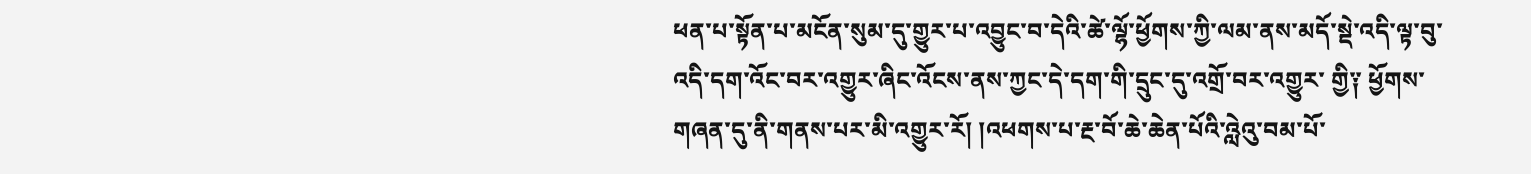ཕན་པ་སྟོན་པ་མངོན་སུམ་དུ་གྱུར་པ་འབྱུང་བ་དེའི་ཚེ་ལྷོ་ཕྱོགས་ཀྱི་ལམ་ནས་མདོ་སྡེ་འདི་ལྟ་བུ་འདི་དག་འོང་བར་འགྱུར་ཞིང་འོངས་ནས་ཀྱང་དེ་དག་གི་དྲུང་དུ་འགྲོ་བར་འགྱུར་ གྱི༑ ཕྱོགས་གཞན་དུ་ནི་གནས་པར་མི་འགྱུར་རོ། །འཕགས་པ་རྔ་བོ་ཆེ་ཆེན་པོའི་འླེའུ་བམ་པོ་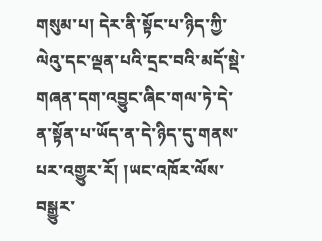གསུམ་པ། དེར་ནི་སྟོང་པ་ཉིད་ཀྱི་ལེའུ་དང་ལྡན་པའི་དྲང་བའི་མདོ་སྡེ་ གཞན་དག་འབྱུང་ཞིང་གལ་ཏེ་དེ་ན་སྟོན་པ་ཡོད་ན་དེ་ཉིད་དུ་གནས་པར་འགྱུར་རོ། །ཡང་འཁོར་ལོས་བསྒྱུར་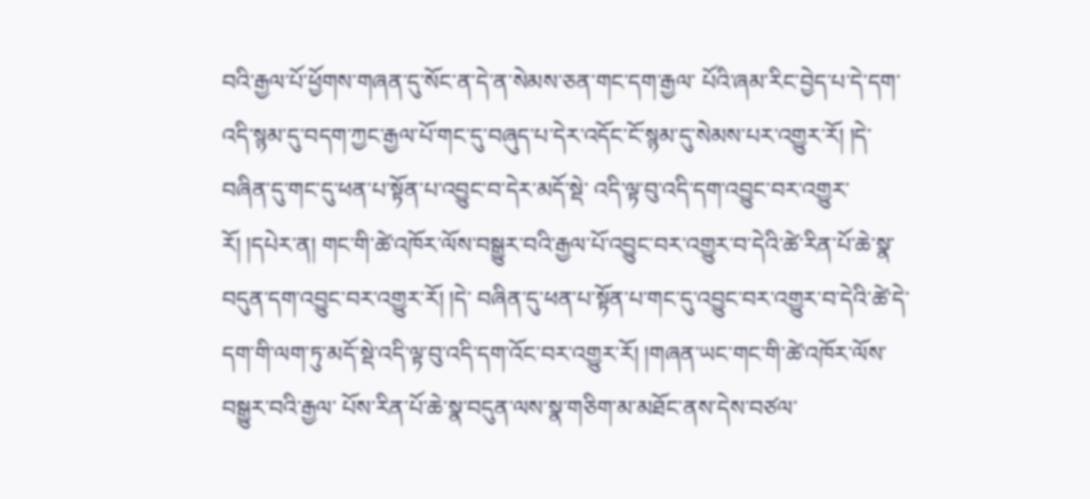བའི་རྒྱལ་པོ་ཕྱོགས་གཞན་དུ་སོང་ན་དེ་ན་སེམས་ཅན་གང་དག་རྒྱལ་ པོའི་ཞམ་རིང་བྱེད་པ་དེ་དག་འདི་སྙམ་དུ་བདག་ཀྱང་རྒྱལ་པོ་གང་དུ་བཞུད་པ་དེར་འདོང་ངོ་སྙམ་དུ་སེམས་པར་འགྱུར་རོ། །དེ་བཞིན་དུ་གང་དུ་ཕན་པ་སྟོན་པ་འབྱུང་བ་དེར་མདོ་སྡེ་ འདི་ལྟ་བུ་འདི་དག་འབྱུང་བར་འགྱུར་རོ། །དཔེར་ན། གང་གི་ཚེ་འཁོར་ལོས་བསྒྱུར་བའི་རྒྱལ་པོ་འབྱུང་བར་འགྱུར་བ་དེའི་ཚེ་རིན་པོ་ཆེ་སྣ་བདུན་དག་འབྱུང་བར་འགྱུར་རོ། །དེ་ བཞིན་དུ་ཕན་པ་སྟོན་པ་གང་དུ་འབྱུང་བར་འགྱུར་བ་དེའི་ཚེ་དེ་དག་གི་ལག་ཏུ་མདོ་སྡེ་འདི་ལྟ་བུ་འདི་དག་འོང་བར་འགྱུར་རོ། །གཞན་ཡང་གང་གི་ཚེ་འཁོར་ལོས་བསྒྱུར་བའི་རྒྱལ་ པོས་རིན་པོ་ཆེ་སྣ་བདུན་ལས་སྣ་གཅིག་མ་མཐོང་ནས་དེས་བཙལ་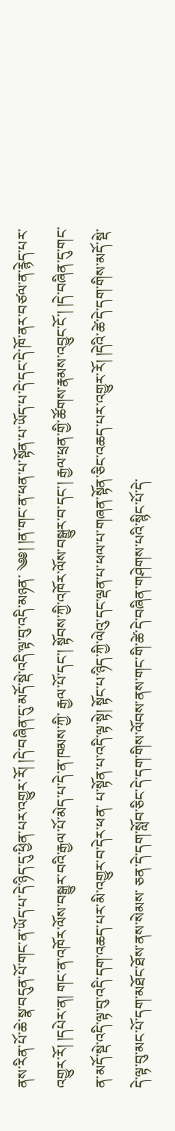ནས་རིན་པོ་ཆེ་སྣ་བདུན་པོ་གང་ན་ཡོད་པ་དེ་ཉིད་དུ་ཕྱིན་པར་འགྱུར་རོ། །དེ་བཞིན་དུ་མདོ་སྡེ་འདི་ལྟ་བུ་འདི་མཉན་ ༄༅། །ན་གང་ན་ཕན་པ་སྟོན་པ་ཡོད་པ་དེ་དང་དེ་ཁོ་ནར་བཙལ་ན་རྙེད་པར་འགྱུར་རོ། །དཔེར་ན། གང་ན་འཁོར་ལོས་བསྒྱུར་བའི་རྒྱལ་པོ་མེད་པ་དེ་ན་ཁམས་ཀྱི་ རྒྱལ་པོ་དང་། སྟོབས་ཀྱི་འཁོར་ལོས་བསྒྱུར་བ་དང་། རྒྱལ་ཕྲན་གྱི་ཚོགས་རྣམས་འབྱུང་ངོ་། །དེ་བཞིན་དུ་གང་ན་མདོ་སྡེ་འདི་ལྟ་བུ་འདི་དག་འཆད་པར་མི་འགྱུར་བ་དེར་ཕན་ པ་སྟོན་པ་འདི་ལྟ་སྟེ། སྟོང་པ་ཉིད་ཀྱི་ལེའུ་དང་ལྡན་པ་ཕལ་པ་གཞན་སྟོན་ཅིང་འཆད་པར་འགྱུར་རོ། །དེའི་ཚེ་དེ་དག་གིས་མདོ་སྡེ་དེ་ལྟ་བུ་མང་པོ་དག་མཐོང་ཐོས་ནས་སེམས་ ཅན་དེ་དག་སློབ་ཅིང་དེ་དག་གིས་ལོབས་ནས་གང་གི་ཚེ་དེ་བཞིན་གཤེགས་པའི་སྙིང་པོ་དེ་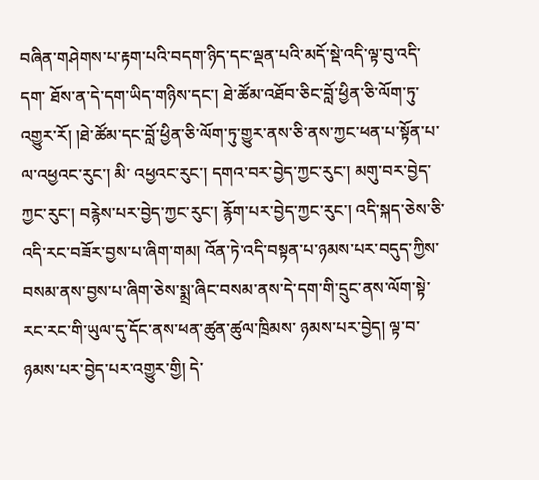བཞིན་གཤེགས་པ་རྟག་པའི་བདག་ཉིད་དང་ལྡན་པའི་མདོ་སྡེ་འདི་ལྟ་བུ་འདི་དག་ ཐོས་ན་དེ་དག་ཡིད་གཉིས་དང་། ཐེ་ཚོམ་འཐོབ་ཅིང་བློ་ཕྱིན་ཅི་ལོག་ཏུ་འགྱུར་རོ། །ཐེ་ཚོམ་དང་བློ་ཕྱིན་ཅི་ལོག་ཏུ་གྱུར་ནས་ཅི་ནས་ཀྱང་ཕན་པ་སྟོན་པ་ལ་འཕྱའང་རུང་། མི་ འཕྱའང་རུང་། དགའ་བར་བྱེད་ཀྱང་རུང་། མགུ་བར་བྱེད་ཀྱང་རུང་། བརྙེས་པར་བྱེད་ཀྱང་རུང་། རྙོག་པར་བྱེད་ཀྱང་རུང་། འདི་སྐད་ཅེས་ཅི་འདི་རང་བཟོར་བྱས་པ་ཞིག་གམ། འོན་ཏེ་འདི་བསྟན་པ་ཉམས་པར་བདུད་ཀྱིས་བསམ་ནས་བྱས་པ་ཞིག་ཅེས་སྨྲ་ཞིང་བསམ་ནས་དེ་དག་གི་དྲུང་ནས་ལོག་སྟེ་རང་རང་གི་ཡུལ་དུ་དོང་ནས་ཕན་ཚུན་ཚུལ་ཁྲིམས་ ཉམས་པར་བྱེད། ལྟ་བ་ཉམས་པར་བྱེད་པར་འགྱུར་གྱི། དེ་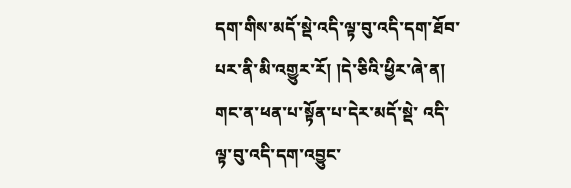དག་གིས་མདོ་སྡེ་འདི་ལྟ་བུ་འདི་དག་ཐོབ་པར་ནི་མི་འགྱུར་རོ། །དེ་ཅིའི་ཕྱིར་ཞེ་ན། གང་ན་ཕན་པ་སྟོན་པ་དེར་མདོ་སྡེ་ འདི་ལྟ་བུ་འདི་དག་འབྱུང་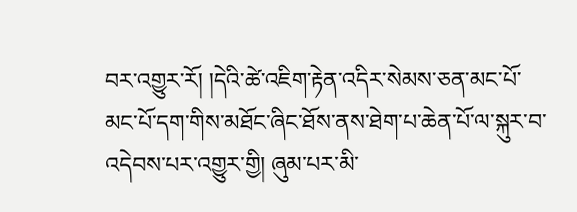བར་འགྱུར་རོ། །དེའི་ཚེ་འཇིག་རྟེན་འདིར་སེམས་ཅན་མང་པོ་མང་པོ་དག་གིས་མཐོང་ཞིང་ཐོས་ནས་ཐེག་པ་ཆེན་པོ་ལ་སྐུར་བ་འདེབས་པར་འགྱུར་གྱི། ཞུམ་པར་མི་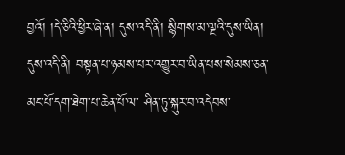བྱའོ། །དེ་ཅིའི་ཕྱིར་ཞེ་ན། དུས་འདི་ནི། སྙིགས་མ་ལྔའི་དུས་ཡིན། དུས་འདི་ནི། བསྟན་པ་ཉམས་པར་འགྱུར་བ་ཡིན་པས་སེམས་ཅན་མང་པོ་དག་ཐེག་པ་ཆེན་པོ་ལ་ ཤིན་ཏུ་སྐུར་བ་འདེབས་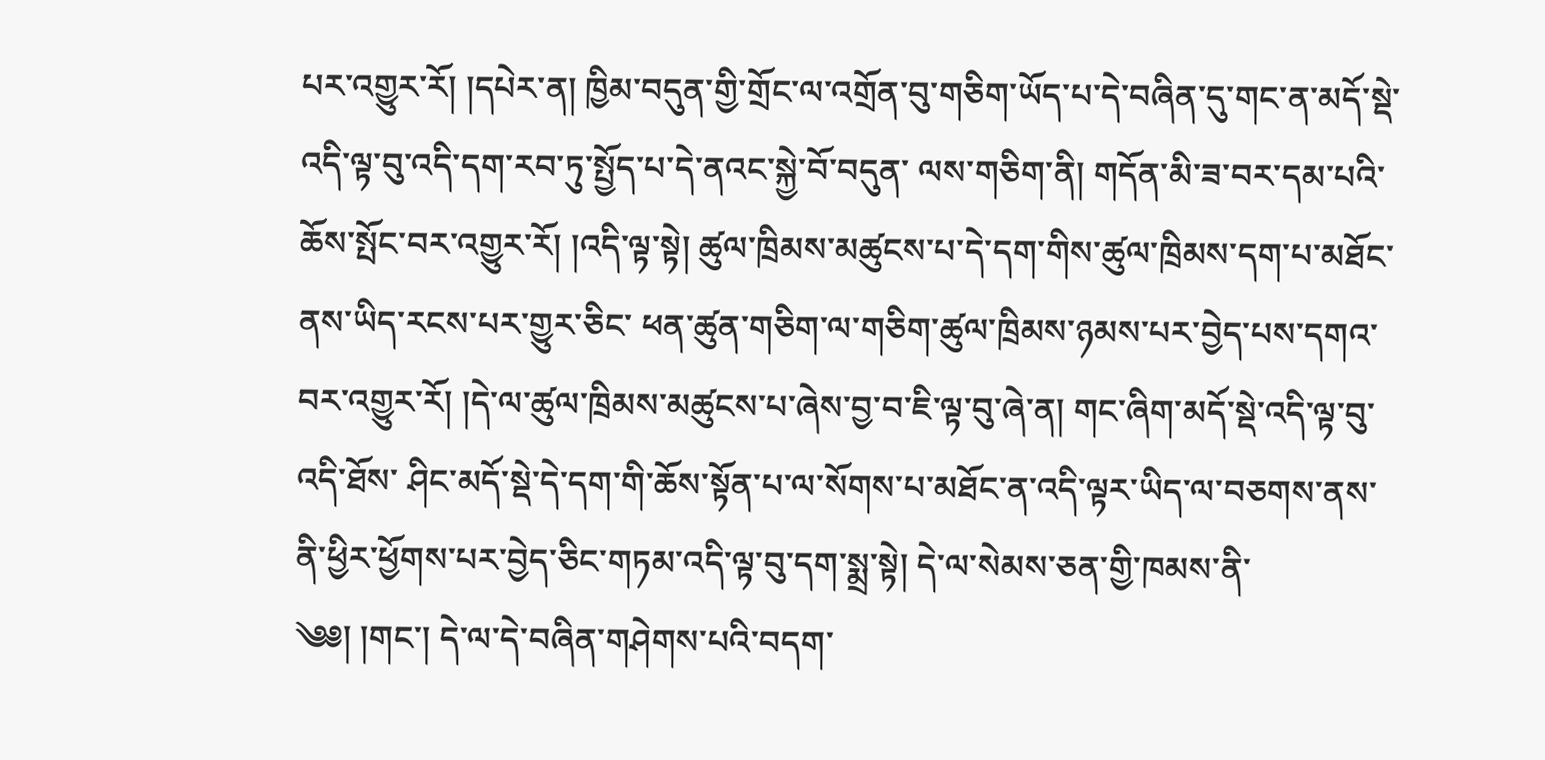པར་འགྱུར་རོ། །དཔེར་ན། ཁྱིམ་བདུན་གྱི་གྲོང་ལ་འགྲོན་བུ་གཅིག་ཡོད་པ་དེ་བཞིན་དུ་གང་ན་མདོ་སྡེ་འདི་ལྟ་བུ་འདི་དག་རབ་ཏུ་སྤྱོད་པ་དེ་ནའང་སྐྱེ་བོ་བདུན་ ལས་གཅིག་ནི། གདོན་མི་ཟ་བར་དམ་པའི་ཆོས་སྤོང་བར་འགྱུར་རོ། །འདི་ལྟ་སྟེ། ཚུལ་ཁྲིམས་མཚུངས་པ་དེ་དག་གིས་ཚུལ་ཁྲིམས་དག་པ་མཐོང་ནས་ཡིད་རངས་པར་གྱུར་ཅིང་ ཕན་ཚུན་གཅིག་ལ་གཅིག་ཚུལ་ཁྲིམས་ཉམས་པར་བྱེད་པས་དགའ་བར་འགྱུར་རོ། །དེ་ལ་ཚུལ་ཁྲིམས་མཚུངས་པ་ཞེས་བྱ་བ་ཇི་ལྟ་བུ་ཞེ་ན། གང་ཞིག་མདོ་སྡེ་འདི་ལྟ་བུ་འདི་ཐོས་ ཤིང་མདོ་སྡེ་དེ་དག་གི་ཆོས་སྟོན་པ་ལ་སོགས་པ་མཐོང་ན་འདི་ལྟར་ཡིད་ལ་བཅགས་ནས་ནི་ཕྱིར་ཕྱོགས་པར་བྱེད་ཅིང་གཏམ་འདི་ལྟ་བུ་དག་སྨྲ་སྟེ། དེ་ལ་སེམས་ཅན་གྱི་ཁམས་ནི་ ༄༅། །གང་། དེ་ལ་དེ་བཞིན་གཤེགས་པའི་བདག་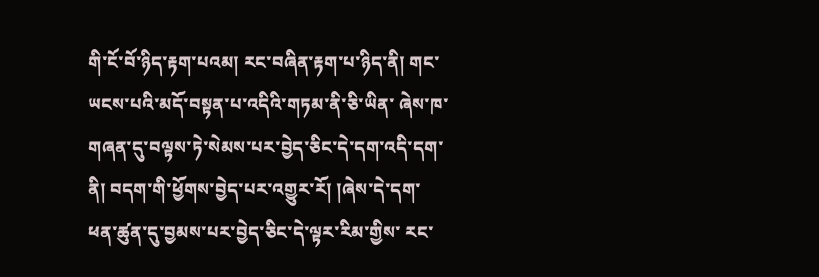གི་ངོ་བོ་ཉིད་རྟག་པའམ། རང་བཞིན་རྟག་པ་ཉིད་ནི། གང་ཡངས་པའི་མདོ་བསྟན་པ་འདིའི་གཏམ་ནི་ཅི་ཡིན་ ཞེས་ཁ་གཞན་དུ་བལྟས་ཏེ་སེམས་པར་བྱེད་ཅིང་དེ་དག་འདི་དག་ནི། བདག་གི་ཕྱོགས་བྱེད་པར་འགྱུར་རོ། །ཞེས་དེ་དག་ཕན་ཚུན་དུ་བྱམས་པར་བྱེད་ཅིང་དེ་ལྟར་རིམ་གྱིས་ རང་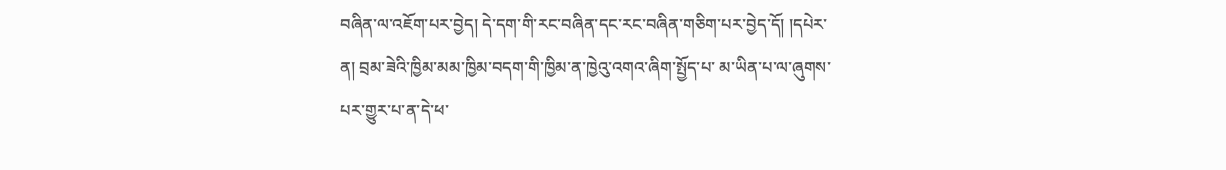བཞིན་ལ་འཇོག་པར་བྱེད། དེ་དག་གི་རང་བཞིན་དང་རང་བཞིན་གཅིག་པར་བྱེད་དོ། །དཔེར་ན། བྲམ་ཟེའི་ཁྱིམ་མམ་ཁྱིམ་བདག་གི་ཁྱིམ་ན་ཁྱེའུ་འགའ་ཞིག་སྤྱོད་པ་ མ་ཡིན་པ་ལ་ཞུགས་པར་གྱུར་པ་ན་དེ་ཕ་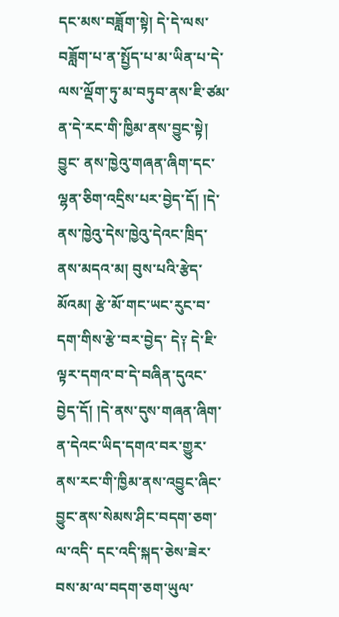དང་མས་བཟློག་སྟེ། དེ་དེ་ལས་བཟློག་པ་ན་སྤྱོད་པ་མ་ཡིན་པ་དེ་ལས་ལྡོག་ཏུ་མ་བཏུབ་ནས་ཇི་ཙམ་ན་དེ་རང་གི་ཁྱིམ་ནས་བྱུང་སྟེ། བྱུང་ ནས་ཁྱེའུ་གཞན་ཞིག་དང་ལྷན་ཅིག་འདྲིས་པར་བྱེད་དོ། །དེ་ནས་ཁྱེའུ་དེས་ཁྱེའུ་དེའང་ཁྲིད་ནས་མདའ་མ། བུས་པའི་རྩེད་མོའམ། རྩེ་མོ་གང་ཡང་རུང་བ་དག་གིས་རྩེ་བར་བྱེད་ དེ༑ དེ་ཇི་ལྟར་དགའ་བ་དེ་བཞིན་དུའང་བྱེད་དོ། །དེ་ནས་དུས་གཞན་ཞིག་ན་དེའང་ཡིད་དགའ་བར་གྱུར་ནས་རང་གི་ཁྱིམ་ནས་འབྱུང་ཞིང་བྱུང་ནས་སེམས་ཤིང་བདག་ཅག་ལ་འདི་ དང་འདི་སྐད་ཅེས་ཟེར་བས་མ་ལ་བདག་ཅག་ཡུལ་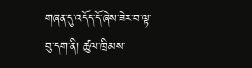གཞན་དུ་འདོད་དོ་ཞེས་ཟེར་བ་ལྟ་བུ་དག་ནི། ཚུལ་ཁྲིམས་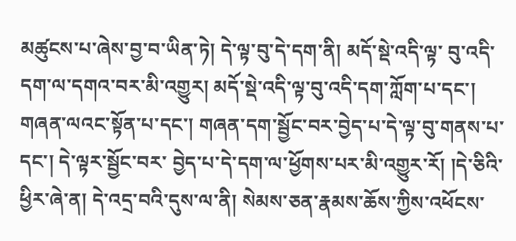མཚུངས་པ་ཞེས་བྱ་བ་ཡིན་ཏེ། དེ་ལྟ་བུ་དེ་དག་ནི། མདོ་སྡེ་འདི་ལྟ་ བུ་འདི་དག་ལ་དགའ་བར་མི་འགྱུར། མདོ་སྡེ་འདི་ལྟ་བུ་འདི་དག་ཀློག་པ་དང་། གཞན་ལའང་སྟོན་པ་དང་། གཞན་དག་སྦྱོང་བར་བྱེད་པ་དེ་ལྟ་བུ་གནས་པ་དང་། དེ་ལྟར་སྦྱོང་བར་ བྱེད་པ་དེ་དག་ལ་ཕྱོགས་པར་མི་འགྱུར་རོ། །དེ་ཅིའི་ཕྱིར་ཞེ་ན། དེ་འདྲ་བའི་དུས་ལ་ནི། སེམས་ཅན་རྣམས་ཆོས་ཀྱིས་འཕོངས་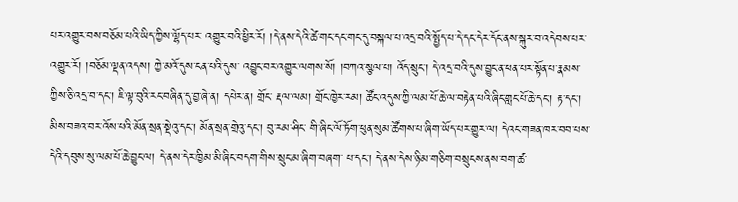པར་འགྱུར་བས་བཅོམ་པའི་ཡིད་ཀྱིས་ལྷོད་པར་ འགྱུར་བའི་ཕྱིར་རོ། །དེ་ནས་དེའི་ཚེ་གང་དང་གང་དུ་བསྐལ་པ་འདྲ་བའི་སྤྱོད་པ་དེ་དང་དེར་དོང་ནས་སྐུར་བ་འདེབས་པར་འགྱུར་རོ། །བཅོམ་ལྡན་འདས། ཀྱེ་མའོ་དུས་ངན་པའི་དུས་ འབྱུང་བར་འགྱུར་ལགས་སོ། །བཀའ་སྩལ་པ། འོད་སྲུང་། དེ་འདྲ་བའི་དུས་བྱུང་ན་ཕན་པར་སྟོན་པ་རྣམས་ཀྱིས་ཅི་འདྲ་བ་དང་། ཇི་ལྟ་བུའི་རང་བཞིན་དུ་བྱ་ཞེ་ན། དཔེར་ན། གྲོང་ རྡལ་ལམ། གྲོང་ཁྱེར་རམ། ཚོང་འདུས་ཀྱི་ལམ་པོ་ཆེ་ལ་བརྟེན་པའི་ཞིང་གླང་པོ་ཆེ་དང་། རྟ་དང་། མིས་བཟའ་བར་འོས་པའི་མོན་སྲན་སྡེའུ་དང་། མོན་སྲན་གྲེའུ་དང་། བུ་རམ་ཤིང་ གི་ཞིང་ལོ་ཏོག་ཕུན་སུམ་ཚོགས་པ་ཞིག་ཡོད་པར་གྱུར་ལ། དེའང་གཟན་ཁར་བབ་པས་དེའི་དབུས་སུ་ལམ་པོ་ཆེ་བྱུང་ལ། དེ་ནས་དེར་ཁྱིམ་མི་ཞིང་བདག་གིས་སྲུང་མ་ཞིག་བཞག་ པ་དང་། དེ་ནས་དེས་ཉི་མ་གཅིག་བསྲུངས་ནས་བག་ཚ་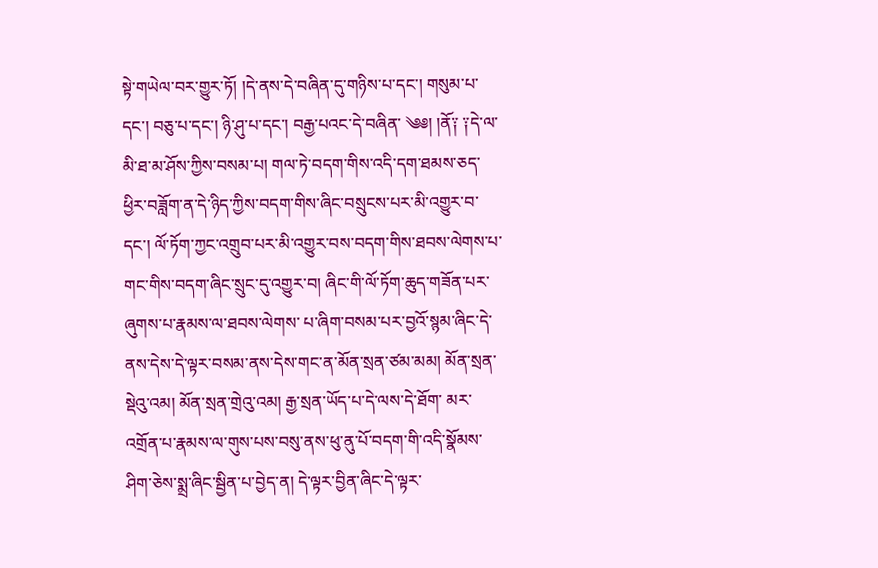སྟེ་གཡེལ་བར་གྱུར་ཏོ། །དེ་ནས་དེ་བཞིན་དུ་གཉིས་པ་དང་། གསུམ་པ་དང་། བཅུ་པ་དང་། ཉི་ཤུ་པ་དང་། བརྒྱ་པའང་དེ་བཞིན་ ༄༅། །ནོ༑ ༑དེ་ལ་མི་ཐ་མ་ཤོས་ཀྱིས་བསམ་པ། གལ་ཏེ་བདག་གིས་འདི་དག་ཐམས་ཅད་ཕྱིར་བཟློག་ན་དེ་ཉིད་ཀྱིས་བདག་གིས་ཞིང་བསྲུངས་པར་མི་འགྱུར་བ་དང་། ལོ་ཏོག་ཀྱང་འགྲུབ་པར་མི་འགྱུར་བས་བདག་གིས་ཐབས་ལེགས་པ་གང་གིས་བདག་ཞིང་སྲུང་དུ་འགྱུར་བ། ཞིང་གི་ལོ་ཏོག་ཆུད་གཟོན་པར་ཞུགས་པ་རྣམས་ལ་ཐབས་ལེགས་ པ་ཞིག་བསམ་པར་བྱའོ་སྙམ་ཞིང་དེ་ནས་དེས་དེ་ལྟར་བསམ་ནས་དེས་གང་ན་མོན་སྲན་ཙམ་མམ། མོན་སྲན་སྡེའུ་འམ། མོན་སྲན་གྲེའུ་འམ། རྒྱ་སྲན་ཡོད་པ་དེ་ལས་དེ་ཐོག་ མར་འགྲོན་པ་རྣམས་ལ་གུས་པས་བསུ་ནས་ཕུ་ནུ་པོ་བདག་གི་འདི་སྣོམས་ཤིག་ཅེས་སྨྲ་ཞིང་སྦྱིན་པ་བྱེད་ན། དེ་ལྟར་བྱིན་ཞིང་དེ་ལྟར་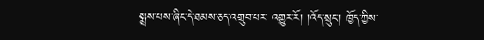སྨྲས་པས་ཞིང་དེ་ཐམས་ཅད་འགྲུབ་པར་ འགྱུར་རོ། །འོད་སྲུང་། ཁྱོད་ཀྱིས་